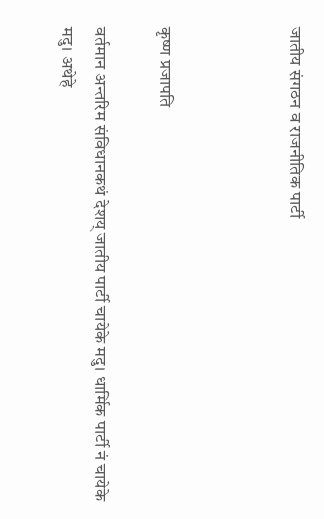जातीय संगठन व राजनीतिक पार्टी



कृष्ण प्रजापति

वर्तमान अन्तरिम संविधानकथं देशय् जातीय पार्टी चायेके मदु। धार्मिक पार्टी नं चायेके मदु। अथेहे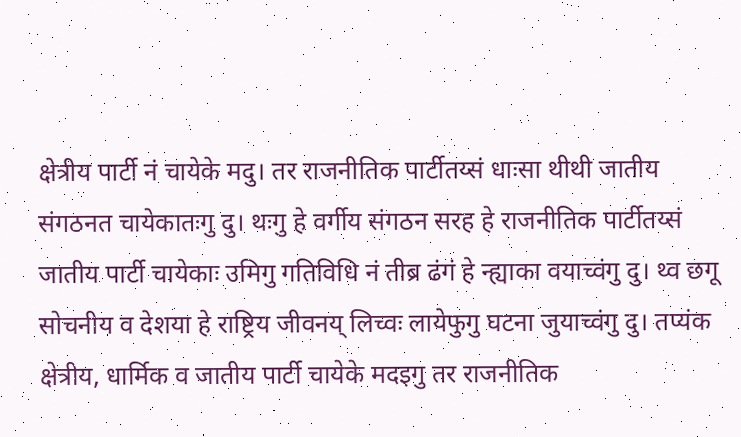क्षेत्रीय पार्टी नं चायेके मदु। तर राजनीतिक पार्टीतय्सं धाःसा थीथी जातीय संगठनत चायेकातःगु दु। थःगु हे वर्गीय संगठन सरह हे राजनीतिक पार्टीतय्सं जातीय पार्टी चायेकाः उमिगु गतिविधि नं तीब्र ढंगं हे न्ह्याका वयाच्वंगु दु। थ्व छगू सोचनीय व देशया हे राष्ट्रिय जीवनय् लिच्वः लायेफुगु घटना जुयाच्वंगु दु। तप्यंक क्षेत्रीय, धार्मिक व जातीय पार्टी चायेके मदइगु तर राजनीतिक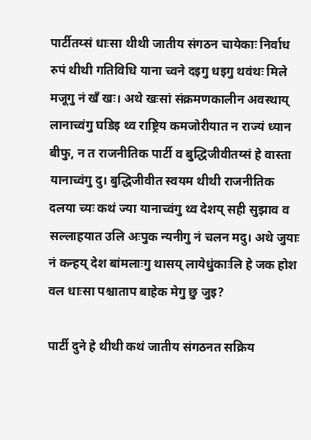पार्टीतय्सं धाःसा थीथी जातीय संगठन चायेकाः निर्वाध रुपं थीथी गतिविधि याना च्वने दइगु धइगु थवंथः मिले मजूगु नं खँ खः। अथे खःसां संक्रमणकालीन अवस्थाय् लानाच्वंगु घडिइ थ्व राष्ट्रिय कमजोरीयात न राज्यं ध्यान बीफु, न त राजनीतिक पार्टी व बुद्धिजीवीतय्सं हे वास्ता यानाच्वंगु दु। बुद्धिजीवीत स्वयम थीथी राजनीतिक दलया च्यः कथं ज्या यानाच्वंगु थ्व देशय् सही सुझाव व सल्लाहयात उलि अःपुक न्यनीगु नं चलन मदु। अथे जुयाः नं कन्हय् देश बांमलाःगु थासय् लायेधुंकाःलि हे जक होश वल धाःसा पश्चाताप बाहेक मेगु छु जुइ?

पार्टी दुने हे थीथी कथं जातीय संगठनत सक्रिय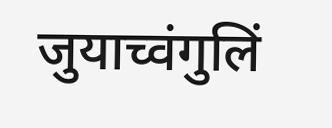जुयाच्वंगुलिं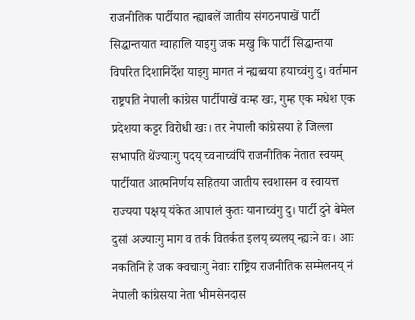राजनीतिक पार्टीयात न्ह्याबलें जातीय संगठनपाखें पार्टी सिद्धान्तयात ग्वाहालि याइगु जक मखु कि पार्टी सिद्धान्तया विपरित दिशानिर्देश याइगु मागत नं न्ह्यब्वया हयाच्वंगु दु। वर्तमान राष्ट्रपति नेपाली कांग्रेस पार्टीपाखें वःम्ह खः, गुम्ह एक मधेश एक प्रदेशया कट्टर विरोधी खः। तर नेपाली कांग्रेसया हे जिल्ला सभापति थेंज्याःगु पदय् च्वनाच्वंपिं राजनीतिक नेतात स्वयम् पार्टीयात आत्मनिर्णय सहितया जातीय स्वशासन व स्वायत्त राज्यया पक्षय् यंकेत आपालं कुतः यानाच्वंगु दु। पार्टी दुने बेमेल दुसां अज्याःगु माग व तर्क वितर्कत इलय् ब्यलय् न्ह्यःने वः। आः नकतिनि हे जक क्वचाःगु नेवाः राष्ट्रिय राजनीतिक सम्मेलनय् नं नेपाली कांग्रेसया नेता भीमसेनदास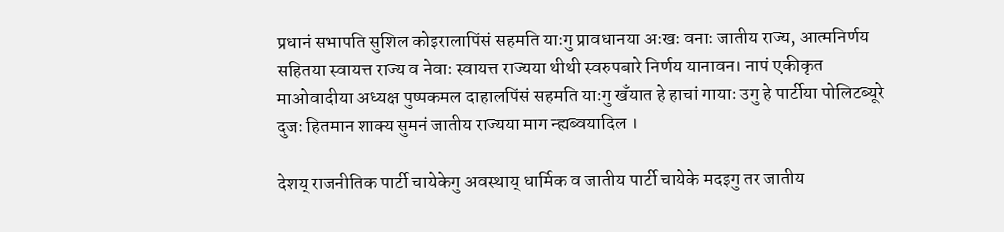प्रधानं सभापति सुशिल कोइरालापिंसं सहमति याःगु प्रावधानया अःखः वनाः जातीय राज्य, आत्मनिर्णय सहितया स्वायत्त राज्य व नेवाः स्वायत्त राज्यया थीथी स्वरुपबारे निर्णय यानावन। नापं एकीकृत माओवादीया अध्यक्ष पुष्पकमल दाहालपिंसं सहमति याःगु खँयात हे हाचां गायाः उगु हे पार्टीया पोलिटब्यूरे दुजः हितमान शाक्य सुमनं जातीय राज्यया माग न्ह्यब्वयादिल ।

देशय् राजनीतिक पार्टी चायेकेगु अवस्थाय् धार्मिक व जातीय पार्टी चायेके मदइगु तर जातीय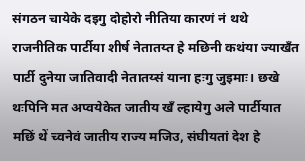संगठन चायेके दइगु दोहोरो नीतिया कारणं नं थथे राजनीतिक पार्टीया शीर्ष नेतातय्त हे मछिनी कथंया ज्याखँत पार्टी दुनेया जातिवादी नेतातय्सं याना हःगु जुइमाः। छखे थःपिनि मत अप्वयेकेत जातीय खँ ल्हायेगु अले पार्टीयात मछिं थें च्वनेवं जातीय राज्य मजिउ, संघीयतां देश हे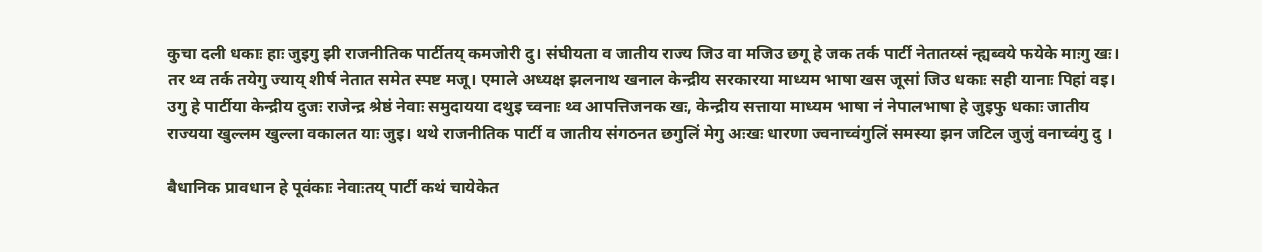कुचा दली धकाः हाः जुइगु झी राजनीतिक पार्टीतय् कमजोरी दु। संघीयता व जातीय राज्य जिउ वा मजिउ छगू हे जक तर्क पार्टी नेतातय्सं न्ह्यब्वये फयेके माःगु खः। तर थ्व तर्क तयेगु ज्याय् शीर्ष नेतात समेत स्पष्ट मजू। एमाले अध्यक्ष झलनाथ खनाल केन्द्रीय सरकारया माध्यम भाषा खस जूसां जिउ धकाः सही यानाः पिहां वइ। उगु हे पार्टीया केन्द्रीय दुजः राजेन्द्र श्रेष्ठं नेवाः समुदायया दथुइ च्वनाः थ्व आपत्तिजनक खः, केन्द्रीय सत्ताया माध्यम भाषा नं नेपालभाषा हे जुइफु धकाः जातीय राज्यया खुल्लम खुल्ला वकालत याः जुइ। थथे राजनीतिक पार्टी व जातीय संगठनत छगुलिं मेगु अःखः धारणा ज्वनाच्वंगुलिं समस्या झन जटिल जुजुं वनाच्वंगु दु ।

बैधानिक प्रावधान हे पूवंकाः नेवाःतय् पार्टी कथं चायेकेत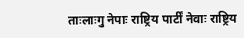ताःलाःगु नेपाः राष्ट्रिय पार्टीं नेवाः राष्ट्रिय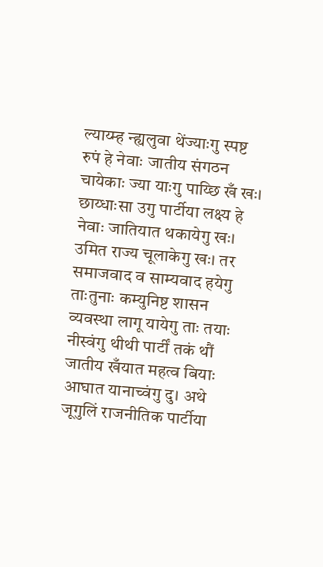ल्याय्म्ह न्ह्यलुवा थेंज्याःगु स्पष्ट रुपं हे नेवाः जातीय संगठन चायेकाः ज्या याःगु पाय्छि खँ खः। छाय्धाःसा उगु पार्टीया लक्ष्य हे नेवाः जातियात थकायेगु खः। उमित राज्य चूलाकेगु खः। तर समाजवाद व साम्यवाद हयेगु ताःतुनाः कम्युनिष्ट शासन व्यवस्था लागू यायेगु ताः तयाः नीस्वंगु थीथी पार्टीं तकं थौं जातीय खँयात महत्व बियाः आघात यानाच्वंगु दु। अथे जूगुलिं राजनीतिक पार्टीया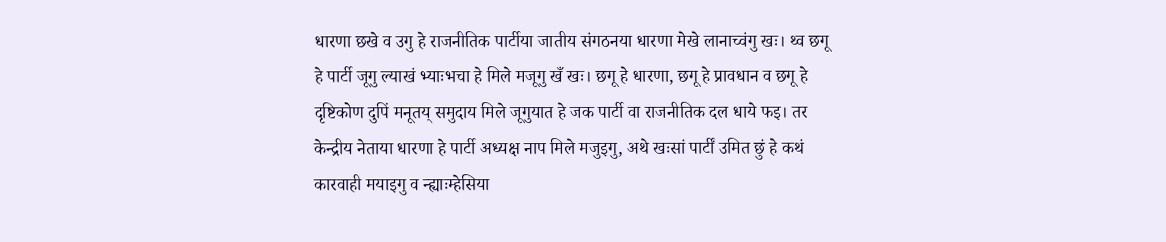धारणा छखे व उगु हे राजनीतिक पार्टीया जातीय संगठनया धारणा मेखे लानाच्वंगु खः। थ्व छगू हे पार्टी जूगु ल्याखं भ्याःभचा हे मिले मजूगु खँ खः। छगू हे धारणा, छगू हे प्रावधान व छगू हे दृष्टिकोण दुपिं मनूतय् समुदाय मिले जूगुयात हे जक पार्टी वा राजनीतिक दल धाये फइ। तर केन्द्रीय नेताया धारणा हे पार्टी अध्यक्ष नाप मिले मजुइगु, अथे खःसां पार्टीं उमित छुं हे कथं कारवाही मयाइगु व न्ह्याःम्हेसिया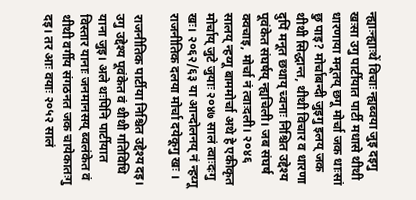न्ह्याःन्ह्याःथें विचाः न्ह्यब्वया जुइ दइगु खःसा उगु पार्टीयात पार्टी मधासे थीथी धारणाया मनूतय् छगू मोर्चा जक धाःसां छु पाइ? मोर्चाबन्दी जुइगु इलय् जक थीथी सिद्धान्त, थीथी विचार व धारणा दुपिं मनूत छथाय् च्वनाः निश्चित उद्देश्य पूवंकेत संघर्षय् न्ह्यचिली। जब संघर्ष क्वचाइ, मोर्चा नं त्वाःदली। २०४६ सालय् न्हय्गू बाममोर्चा अथे हे एकीकृत मोर्चाय् जुटे जुयाः २०४७ सालं त्वाःदःगु खः। २०६२/६३ या आन्दोलनय् नं न्हय्गू राजनीतिक दलया मोर्चा दयेकूगु खः ।

राजनीतिक पार्टीया निश्चित उद्देश्य दइ। उगु उद्देश्य पूवंकेत वं थीथी गतिविधि याना जुइ। अले थःपिनि पार्टीयात विस्तार यानाः जनमानसय् ब्वलंकेत वं थीथी वर्गीय संगठनत जक चायेकातःगु दइ। तर आः वयाः २०५२ सालं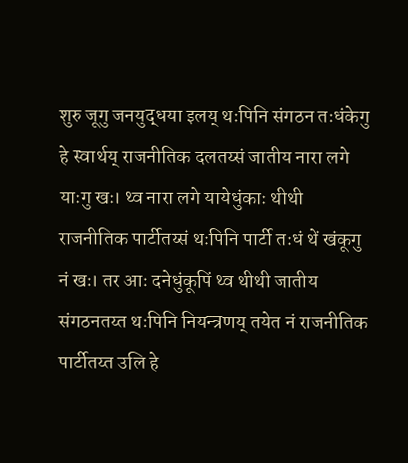शुरु जूगु जनयुद्धया इलय् थःपिनि संगठन तःधंकेगु हे स्वार्थय् राजनीतिक दलतय्सं जातीय नारा लगे याःगु खः। थ्व नारा लगे यायेधुंकाः थीथी राजनीतिक पार्टीतय्सं थःपिनि पार्टी तःधं थें खंकूगु नं खः। तर आः दनेधुंकूपिं थ्व थीथी जातीय संगठनतय्त थःपिनि नियन्त्रणय् तयेत नं राजनीतिक पार्टीतय्त उलि हे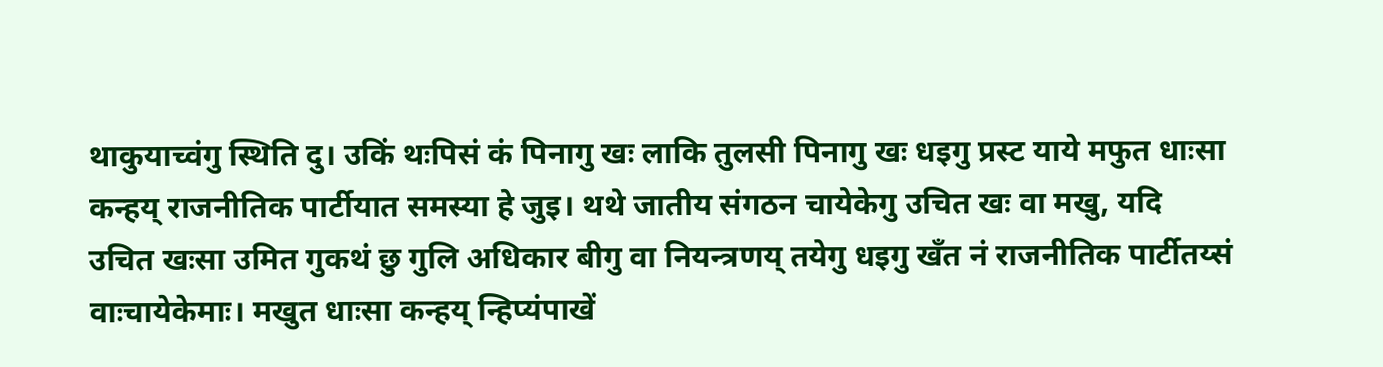थाकुयाच्वंगु स्थिति दु। उकिं थःपिसं कं पिनागु खः लाकि तुलसी पिनागु खः धइगु प्रस्ट याये मफुत धाःसा कन्हय् राजनीतिक पार्टीयात समस्या हे जुइ। थथे जातीय संगठन चायेकेगु उचित खः वा मखु, यदि उचित खःसा उमित गुकथं छु गुलि अधिकार बीगु वा नियन्त्रणय् तयेगु धइगु खँत नं राजनीतिक पार्टीतय्सं वाःचायेकेमाः। मखुत धाःसा कन्हय् न्हिप्यंपाखें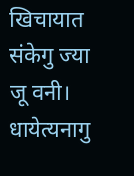खिचायात संकेगु ज्या जू वनी। धायेत्यनागु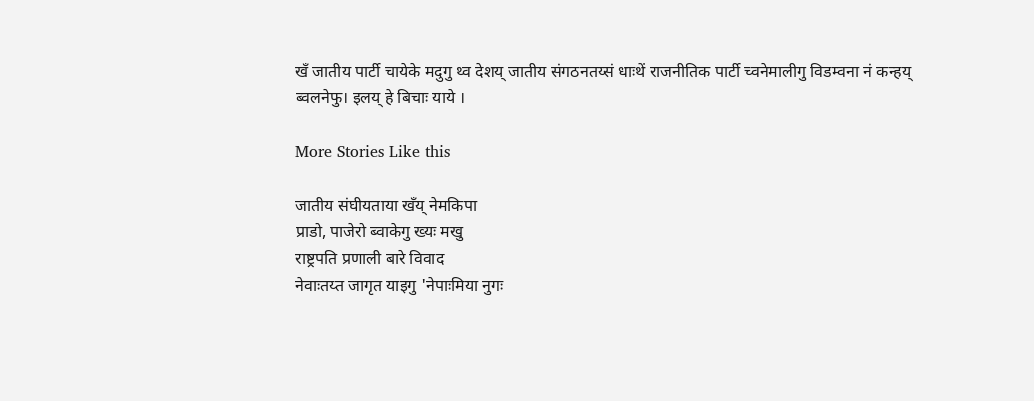खँ जातीय पार्टी चायेके मदुगु थ्व देशय् जातीय संगठनतय्सं धाःथें राजनीतिक पार्टी च्वनेमालीगु विडम्वना नं कन्हय् ब्वलनेफु। इलय् हे बिचाः याये ।

More Stories Like this

जातीय संघीयताया खँय् नेमकिपा
प्राडो, पाजेरो ब्वाकेगु ख्यः मखु
राष्ट्रपति प्रणाली बारे विवाद
नेवाःतय्त जागृत याइगु 'नेपाःमिया नुगः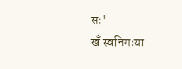सः'
खँ स्वनिगःया